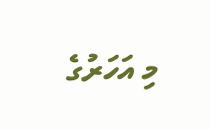މި އަހަރުގެ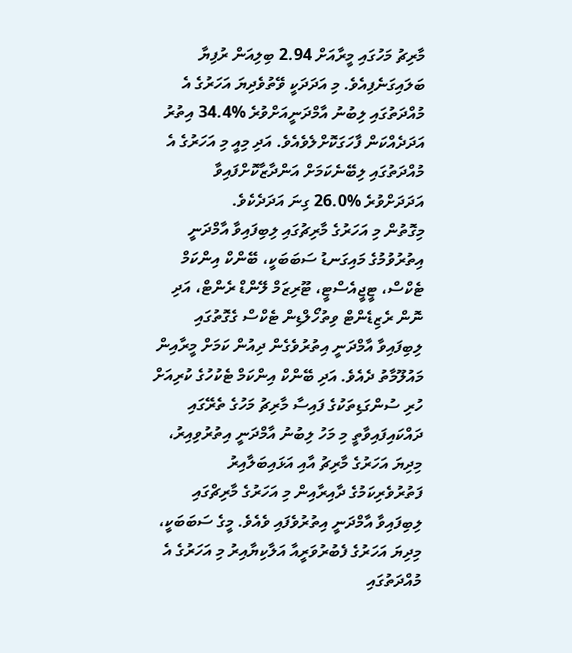މާރިޗު މަހުގައި މީރާއަށް 2.94 ބިލިއަން ރުފިޔާ ބަލައިގަނެފިއެވެ. މި އަދަދަކީ ވޭތުވެދިޔަ އަހަރުގެ އެ މުއްދަތުގައި ލިބުނު އާމްދަނީއަށްވުރެ %34.4 އިތުރު އަދަދެއްކަން ފާހަގަކޮށްލެވެއެވެ. އަދި މިއީ މި އަހަރުގެ އެ މުއްދަތުގައި ލިބޭނެކަމަށް އަންދާޒާކޮށްފައިވާ އަދަދަށްވުރެ %26.0 ގިނަ އަދަދެކެވެ.
މިގޮތުން މި އަހަރުގެ މާރިޗުގައި ލިބިފައިވާ އާމްދަނީ އިތުރުވުމުގެ މައިގަނޑު ސަބަބަކީ، ބޭންކް އިންކަމް ޓެކްސް، ޓީޖީއެސްޓީ، ޓޫރިޒަމް ލޭންޑް ރެންޓް، އަދި ނޮން ރެޒިޑެންޓް ވިތުހޯލްޑިން ޓެކްސް ގެގޮތުގައި ލިބިފައިވާ އާމްދަނީ އިތުރުވެގެން ދިއުން ކަމަށް މީރާއިން މައުލޫމާތު ދެއެވެ. އަދި ބޭންކް އިންކަމް ޓެކުހުގެ ކުރިއަށް ހުރި ސުންގަޑިތަކުގެ ފައިސާ މާރިޗު މަހުގެ ތެރޭގައި ދައްކައިފައިވާތީ މި މަހު ލިބުނު އާމްދަނީ އިތުރުވިއިރު، މިދިޔަ އަހަރުގެ މާރިޗު އާއި އަޅައިބަލާއިރު ފަތުރުވެރިކަމުގެ ދާއިރާއިން މި އަހަރުގެ މާރިޗްގައި ލިބިފައިވާ އާމްދަނީ އިތުރުވެފައި ވެއެވެ. މީގެ ސަބަބަކީ، މިދިޔަ އަހަރުގެ ފެބުރުވަރީއާ އަލާކިޔާއިރު މި އަހަރުގެ އެ މުއްދަތުގައި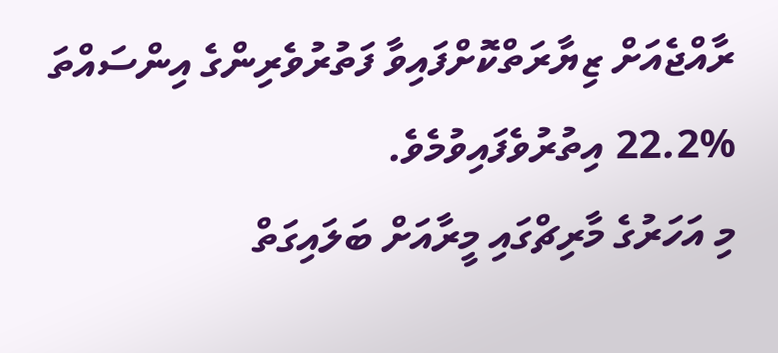ރާއްޖެއަށް ޒިޔާރަތްކޮށްފައިވާ ފަތުރުވެރިންގެ އިންސައްތަ %22.2 އިތުރުވެފައިވުމެވެ.
މި އަހަރުގެ މާރިޗްގައި މީރާއަށް ބަލައިގަތް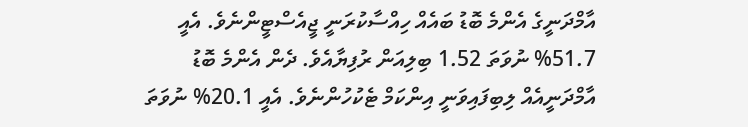އާމްދަނީގެ އެންމެ ބޮޑު ބައެއް ހިއްސާކުރަނީ ޖީއެސްޓީންނެވެ. އެއީ 51.7% ނުވަތަ 1.52 ބިލިއަން ރުފިޔާއެވެ. ދެން އެންމެ ބޮޑު އާމްދަނީއެއް ލިބިފައިވަނީ އިންކަމް ޓެކުހުންނެވެ. އެއީ 20.1% ނުވަތަ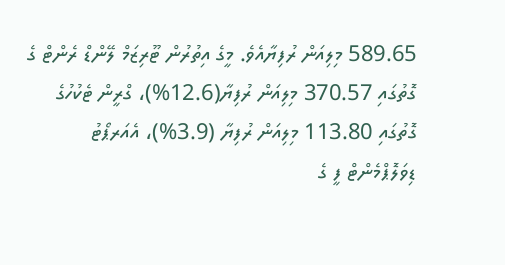589.65 މިލިއަން ރުފިޔާއެވެ. މީގެ އިތުރުން ޓޫރިޒަމް ލޭންޑް ރެންޓް ގެ ގޮތުގައި 370.57 މިލިއަން ރުފިޔާ(12.6%)، ގްރީން ޓެކުހުގެ ގޮތުގައި 113.80 މިލިއަން ރުފިޔާ (3.9%)، އެއަރޕޯޓު ޑިވަލޮޕްމެންޓް ފީ ގެ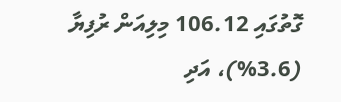ގޮތުގައި 106.12 މިލިއަން ރުފިޔާ (3.6%)، އަދި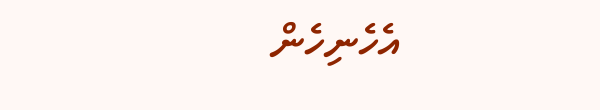އެހެނިހެން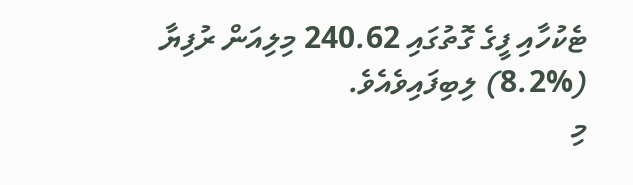ޓެކުހާއި ފީގެ ގޮތުގައި 240.62 މިލިއަން ރުފިޔާ (%8.2) ލިބިފައިވެއެވެ.
މި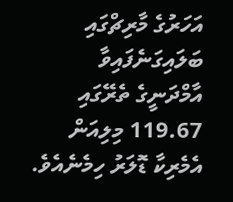އަހަރުގެ މާރިޗްގައި ބަލައިގަނެފައިވާ އާމްދަނީގެ ތެރޭގައި 119.67 މިލިއަން އެމެރިކާ ޑޮލަރު ހިމެނެއެވެ.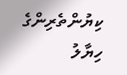ކިޔުންތެރިންގެ ހިޔާލު